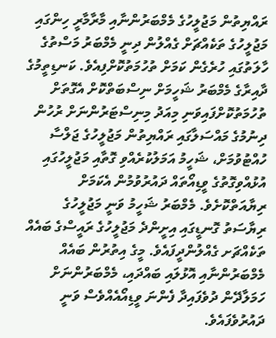ރައްޔިތުން މަޖުލީހުގެ މެމްބަރުންނާއި މާރާމާރީ ހިންގައި މަޖުލީހުގެ ތަކެއްޗަށް ގެއްލުން ދިނީ މެމްބަރު މަސްތުގެ ހާލަތުގައި ހުރެގެން ކަމަށް ތުހުމަތުކޮށްފިއެވެ. ކަނޑިތީމުގެ ދާއިރާގެ މެމްބަރު ޝަހީމަށް ނިސްބަތްކޮށް އެގޮތަށް ތުހުމަތުކޮށްފައިވަނި މިއަދު މިނިސްޓަރުންނަށް ރުހުން ދިނުމުގެ މައްސަލާގައި ރައްޔިތުން މަޖުލީހުގެ ޖަލްސާ ހުއްޓުވުމަށް، ޝަހީމު އަމަލުކުރެއްވި ގޮތާއި މަޖުލީހުގައި އުޅުއްވިގޮތުގެ ވީޑިއޯތައް ދައުރުވުމުން އެކަމަށް ރިޔާއަތްކޮށެވެ. މެމްބަރު ޝަހީމު ވަނީ މަޖުލީހުގެ ރިޔާސަތު ގޮނޑީގައި އިށީންދެ މަޖުލީހުގެ ރައީސްގެ ބައެއް ތަކެއްޗަށ ގެއްލުންދީފައެވެ. މީގެ އިތުރުން ބައެއް މެމްބަރުންނާއި އޮޅުލައި ބައްދައި، މެމްބަރުންނަށް ހަމަލާދޭން ދުވެފައިދާ ފެންނަ ވީޑިއޯއެއްވެސް ވަނީ ދައުރުވެފައެވެ.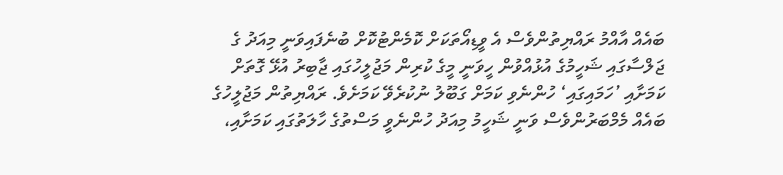ބައެއް އާއްމު ރައްޔިތުންވެސް އެ ވީޑިއޯތަކަށް ކޮމެންޓުކޮށް ބުނެފައިވަނީ މިއަދު ގެ ޖަލްސާގައި ޝަހީމުގެ އުޅުއްވުން ހީވަނީ މީގެ ކުރިން މަޖުލީހުގައި ޖާބިރު އުޅޭ ގޮތަށް ކަމަށާއި ’ހަމައިގައި‘ ހުންނެވި ކަމަށް ގަބޫލު ނުކުރެވޭ ކަމަށެވެ. ރައްޔިތުން މަޖުލީހުގެ ބައެއް މެމްބަރުންވެސް ވަނީ ޝަހީމު މިއަދު ހުންނެވީ މަސްތުގެ ހާލަތުގައި ކަމަށާއި،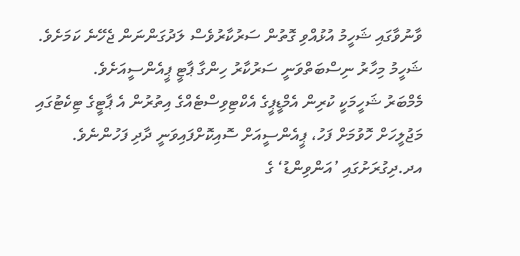ވާނުވާގައި ޝަހީމު އުޅުއްވި ގޮތުން ސަރުކާރުވެސް ލަދުގަންނަން ޖެހޭނެ ކަމަށެވެ. ޝަހީމު މިހާރު ނިސްބަތްވަނީ ސަރުކާރު ހިންގާ ޕާޓީ ޕީއެންސީއަށެވެ.
މެމްބަރު ޝަހީމަކީ ކުރިން އެމްޑީޕީގެ އެކްޓިވިސްޓެއްގެ އިތުރުން އެ ޕާޓީގެ ޓިކެޓުގައި މަޖުލީހަށް ހޮވުމަށް ފަހު، ޕީއެންސީއަށް ސޮއިކޮށްފައިވަނީ ދާދި ފަހުންނެވެ. އދ.ދިގުރަށުގައި ’އަންވިންޑު‘ ގެ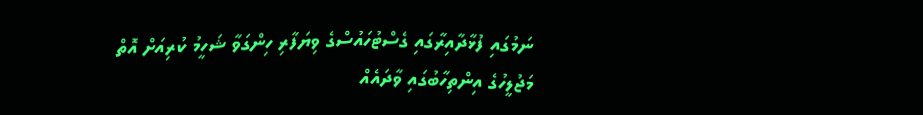ނަމުގައި ފުޅާދާއިރާގައި ގެސްޓުހައުސްގެ ވިޔަފާރި ހިންގަވާ ޝަހީމު ކުރިއަށް އޮތް މަޖުލީހުގެ އިންތިހާބުގައި ވާދައެއް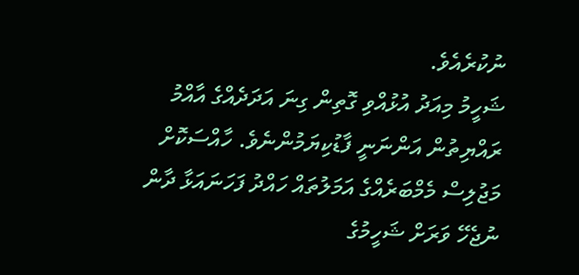ނުކުރެއެވެ.
ޝަހީމު މިއަދު އުޅުއްވި ގޮތިން ގިނަ އަދަދެއްގެ އާއްމު ރައްޔިތުން އަންނަނީ ފާޑުކިޔަމުންނެވެ. ހާއްސަކޮށް މަޖުލިސް މެމްބަރެއްގެ އަމަލުތައް ހައްދު ފަހަނައަޅާ ދާން ނުޖެހޭ ވަރަށް ޝަހީމުގެ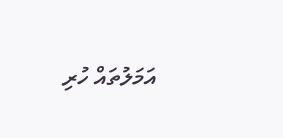އަމަލުތައް ހުރި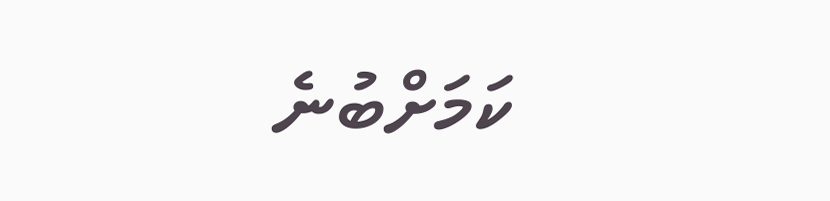ކަމަށްބުނެ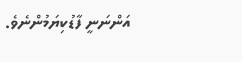އަންނަނީ ފާޑުކިޔަމުންނެވެ.